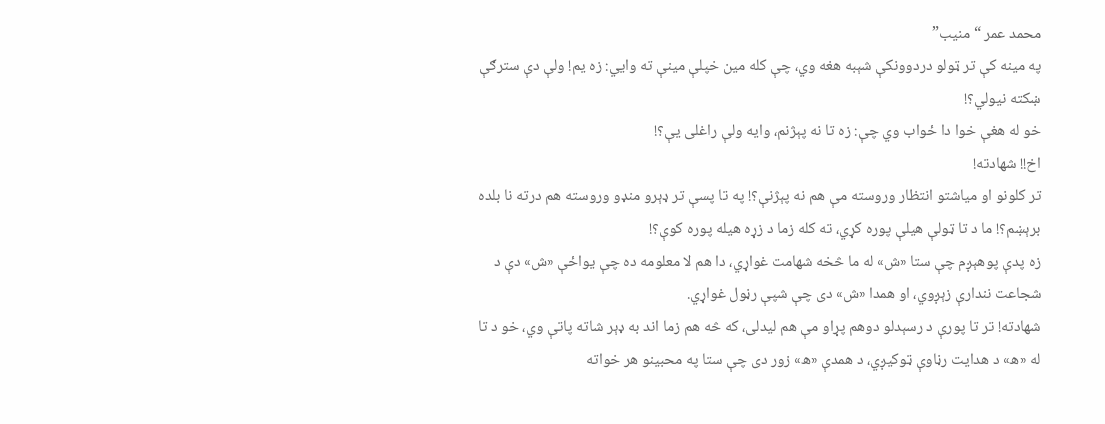محمد عمر “منیب”
په مینه کې تر ټولو دردوونکې شېبه هغه وي، چې کله مین خپلې مینې ته وايي: زه یم! ولې دې سترګې ښکته نیولي؟!
خو له هغې خوا دا ځواب وي چې: زه تا نه پېژنم، وایه ولې راغلی یې؟!
اخ!! شهادته!
تر کلونو او میاشتو انتظار وروسته مې هم نه پېژنې؟! په تا پسې تر ډېرو منډو وروسته هم درته نا بلده برېښم؟! ما د تا ټولې هیلې پوره کړي، ته کله زما د زړه هیله پوره کوې؟!
زه پدې پوهېږم چې ستا «ش» له ما څخه شهامت غواړي، دا هم لا معلومه ده چې یواځې «ش» دې د شجاعت نندارې زېږوي، او همدا «ش» دی چې شپې رڼول غواړي.
شهادته! تر تا پورې د رسېدلو دوهم پړاو مې هم لیدلی، که څه هم زما اند به ډېر شاته پاتې وي، خو د تا له «ه» د هدایت رڼاوې ټوکیږي، د همدې «ه» زور دی چې ستا په محبینو هر خواته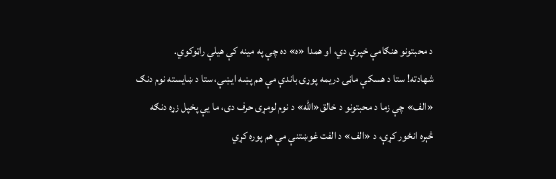د محبتونو هنګامې خپرې دي، او همدا «ه» ده چې په مینه کې هیلې راټوکوي.
شهادته! ستا د هسکې ماڼۍ دریمه پوړۍ باندې مې هم پښه ایښې، ستا د ښایسته نوم دنګ «الف» چې زما د محبتونو د خالق«الله» د نوم لومړی حرف دی، ما یې پخپل زړه دنګه څېره انځور کړې، د «الف» د الفت غوښتنې مې هم پوره کړي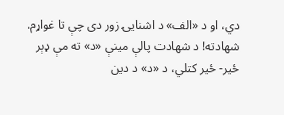دي، او د «الف» د اشنایۍ زور دی چې تا غواړم.
شهادته! د شهادت پالې مینې «د» ته مې ډېر ځیر- ځير کتلي، د «د» د دین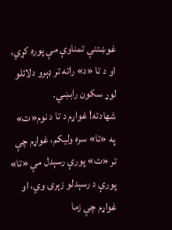غوښتنې تمناوې مې پوره کړي، او د تا «د» راته تر ډېرو دلائلو لوړ سکون رابښي.
شهادته! غواړم د تا د نوم«ت» په «تا» سره ولیکم، غواړم چې تر «ت» پورې رسېدل مې «تا» پورې د رسېدلو زېری وي، او غواړم چې زما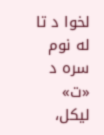لخوا د تا له نوم سره د «ت» لیکل،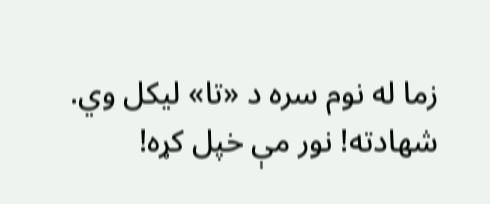زما له نوم سره د «تا» لیکل وي.
شهادته! نور مې خپل کړه!